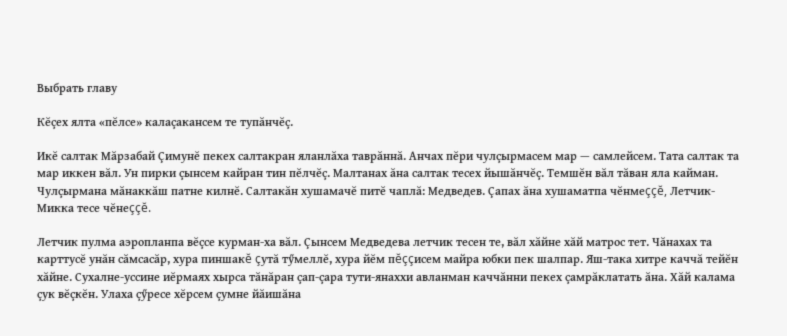Выбрать главу

Кĕçех ялта «пĕлсе» калаçакансем те тупăнчĕç.

Икĕ салтак Мăрзабай Çимунĕ пекех салтакран яланлăха таврăннă. Анчах пĕри чулçырмасем мар — самлейсем. Тата салтак та мар иккен вăл. Ун пирки çынсем кайран тин пĕлчĕç. Малтанах ăна салтак тесех йышăнчĕç. Темшĕн вăл тăван яла кайман. Чулçырмана мăнаккăш патне килнĕ. Салтакăн хушамачĕ питĕ чаплă: Медведев. Çапах ăна хушаматпа чĕнмеççĕ, Летчик-Микка тесе чĕнеççĕ.

Летчик пулма аэропланпа вĕçсе курман-ха вăл. Çынсем Медведева летчик тесен те, вăл хăйне хăй матрос тет. Чăнахах та карттусĕ унăн сăмсасăр, хура пиншакĕ çутă тӳмеллĕ, хура йĕм пĕççисем майра юбки пек шалпар. Яш-така хитре каччă тейĕн хăйне. Сухалне-уссине иĕрмаях хырса тăнăран çап-çара тути-янаххи авланман каччăнни пекех çамрăклатать ăна. Хăй калама çук вĕçкĕн. Улаха çӳресе хĕрсем çумне йăишăна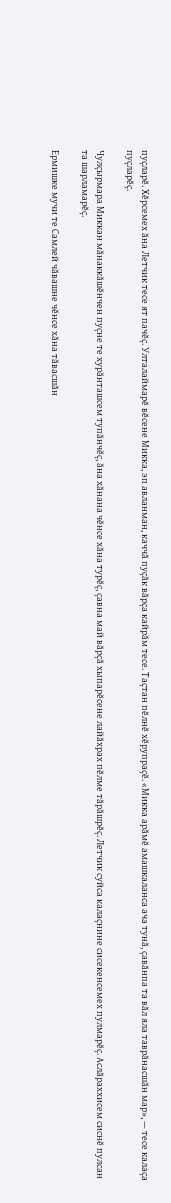пуçларĕ. Хĕрсемех ăна Летчик тесе ят пачĕç. Улталаймарĕ вĕсене Микка, эп авланман, каччă пуçăк вăрçа кайрăм тесе. Таçтан пĕлнĕ хĕрупраçĕ. «Микка арăмĕ амашкаланса ача тунă, çавăнпа та вăл яла таврăнасшăн мар», — тесе калаçа пуçларĕç.

Чулçырмара Миккан мăнаккăшĕнчен пуçне те хурăнташсем тупăнчĕç, ăна хăнана чĕнсе хăна турĕç, çавна май вăрçă хыпарĕсене лайăхрах пĕлме тăрăшрĕç. Летчик суйса калаçнине сисекенсемех пулмарĕç. Аслăраххисем сиснĕ пулсан та шарламарĕç.

Ермишке мучи те Самлей чăвашне чĕнсе хăна тăвасшăн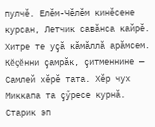пулчĕ. Елĕм-Чĕлĕм кинĕсене курсан, Летчик савăнса кайрĕ. Хитре те уçă кăмăллă арăмсем. Кĕçĕнни çамрăк, çитменнине — Самлей хĕрĕ тата. Хĕр чух Миккапа та çӳресе курнă. Старик эп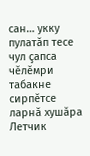сан… укку пулатăп тесе чул çапса чĕлĕмри табакне сирпĕтсе ларнă хушăра Летчик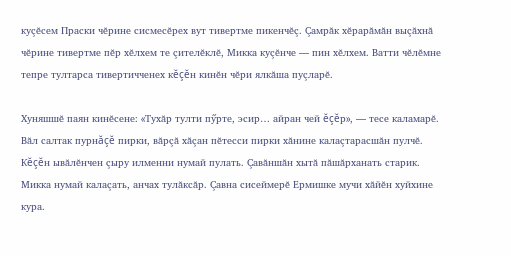куçĕсем Праски чĕрине сисмесĕрех вут тивертме пикенчĕç. Çамрăк хĕрарăмăн выçăхнă чĕрине тивертме пĕр хĕлхем те çителĕклĕ, Микка куçĕнче — пин хĕлхем. Ватти чĕлĕмне тепре тултарса тивертичченех кĕçĕн кинĕн чĕри ялкăша пуçларĕ.

Хуняшшĕ паян кинĕсене: «Тухăр тулти пӳрте, эсир… айран чей ĕçĕр», — тесе каламарĕ. Вăл салтак пурнăçĕ пирки, вăрçă хăçан пĕтесси пирки хăнине калаçтарасшăн пулчĕ. Кĕçĕн ывăлĕнчен çыру илменни нумай пулать. Çавăншăн хытă пăшăрханать старик. Микка нумай калаçать, анчах тулăксăр. Çавна сисеймерĕ Ермишке мучи хăйĕн хуйхине кура.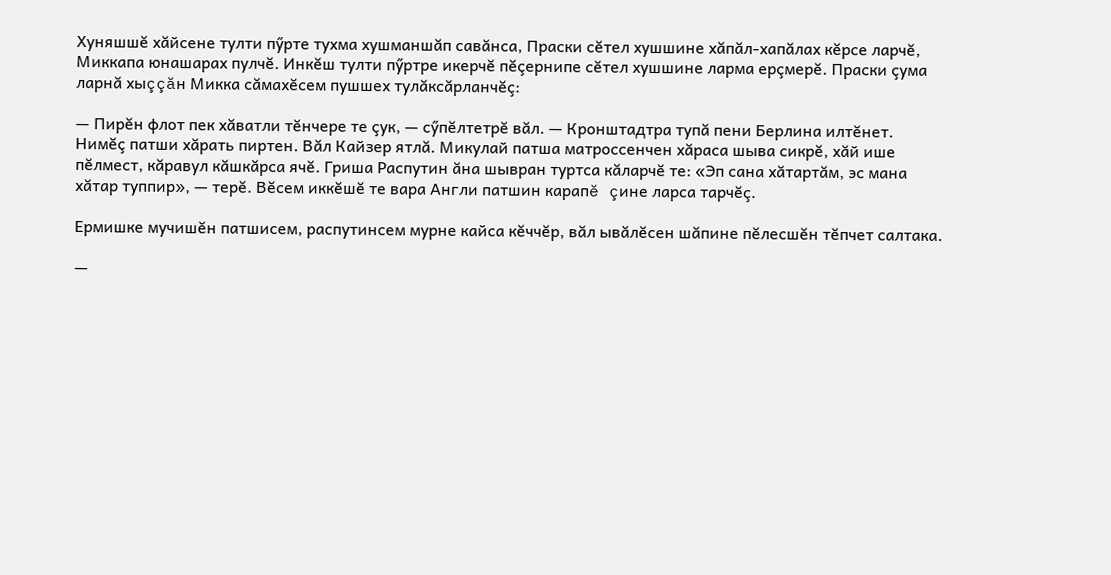Хуняшшĕ хăйсене тулти пӳрте тухма хушманшăп савăнса, Праски сĕтел хушшине хăпăл-хапăлах кĕрсе ларчĕ, Миккапа юнашарах пулчĕ. Инкĕш тулти пӳртре икерчĕ пĕçернипе сĕтел хушшине ларма ерçмерĕ. Праски çума ларнă хыççăн Микка сăмахĕсем пушшех тулăксăрланчĕç:

— Пирĕн флот пек хăватли тĕнчере те çук, — сӳпĕлтетрĕ вăл. — Кронштадтра тупă пени Берлина илтĕнет. Нимĕç патши хăрать пиртен. Вăл Кайзер ятлă. Микулай патша матроссенчен хăраса шыва сикрĕ, хăй ише пĕлмест, кăравул кăшкăрса ячĕ. Гриша Распутин ăна шывран туртса кăларчĕ те: «Эп сана хăтартăм, эс мана хăтар туппир», — терĕ. Вĕсем иккĕшĕ те вара Англи патшин карапĕ çине ларса тарчĕç.

Ермишке мучишĕн патшисем, распутинсем мурне кайса кĕччĕр, вăл ывăлĕсен шăпине пĕлесшĕн тĕпчет салтака.

—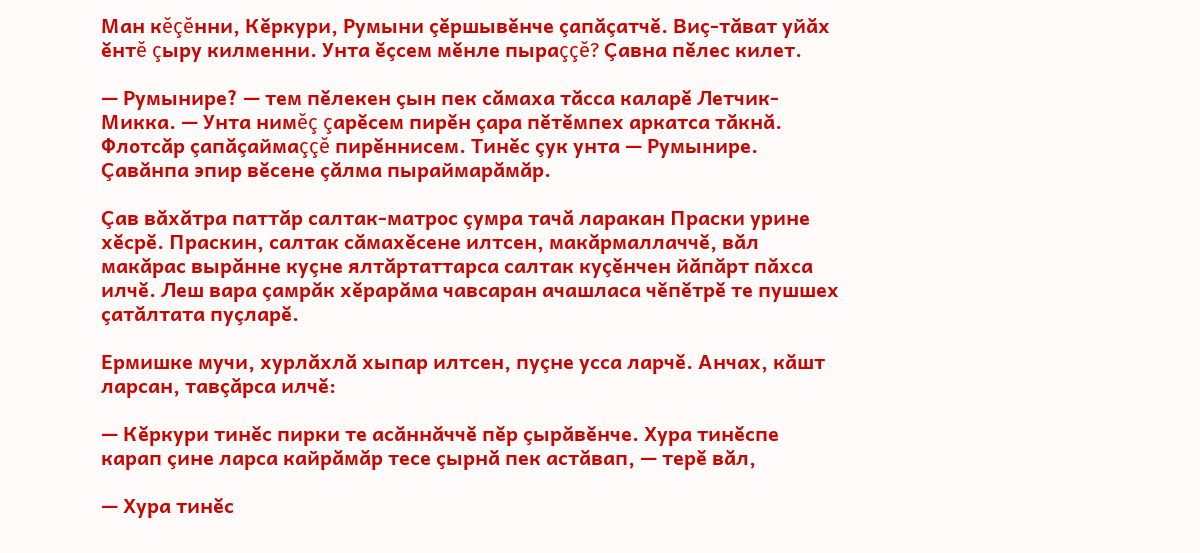Ман кĕçĕнни, Кĕркури, Румыни çĕршывĕнче çапăçатчĕ. Виç-тăват уйăх ĕнтĕ çыру килменни. Унта ĕçсем мĕнле пыраççĕ? Çавна пĕлес килет.

— Румынире? — тем пĕлекен çын пек сăмаха тăсса каларĕ Летчик-Микка. — Унта нимĕç çарĕсем пирĕн çара пĕтĕмпех аркатса тăкнă. Флотсăр çапăçаймаççĕ пирĕннисем. Тинĕс çук унта — Румынире. Çавăнпа эпир вĕсене çăлма пыраймарăмăр.

Çав вăхăтра паттăр салтак-матрос çумра тачă ларакан Праски урине хĕсрĕ. Праскин, салтак сăмахĕсене илтсен, макăрмаллаччĕ, вăл макăрас вырăнне куçне ялтăртаттарса салтак куçĕнчен йăпăрт пăхса илчĕ. Леш вара çамрăк хĕрарăма чавсаран ачашласа чĕпĕтрĕ те пушшех çатăлтата пуçларĕ.

Ермишке мучи, хурлăхлă хыпар илтсен, пуçне усса ларчĕ. Анчах, кăшт ларсан, тавçăрса илчĕ:

— Кĕркури тинĕс пирки те асăннăччĕ пĕр çырăвĕнче. Хура тинĕспе карап çине ларса кайрăмăр тесе çырнă пек астăвап, — терĕ вăл,

— Хура тинĕс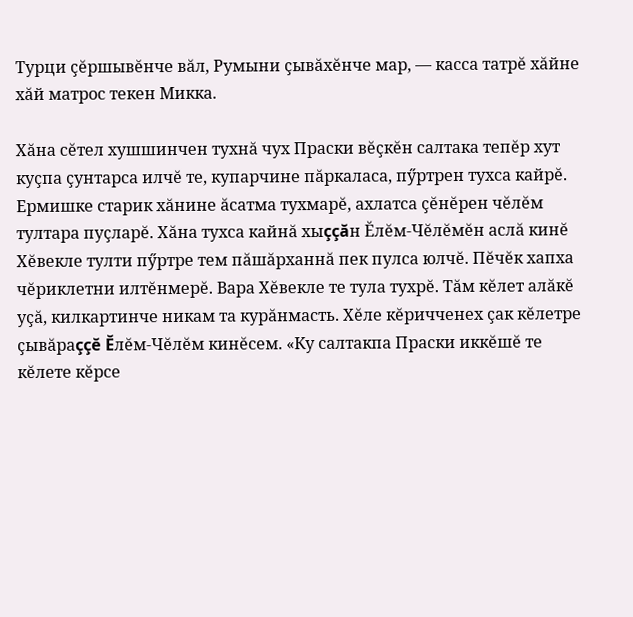Турци çĕршывĕнче вăл, Румыни çывăхĕнче мар, — касса татрĕ хăйне хăй матрос текен Микка.

Хăна сĕтел хушшинчен тухнă чух Праски вĕçкĕн салтака тепĕр хут куçпа çунтарса илчĕ те, купарчине пăркаласа, пӳртрен тухса кайрĕ. Ермишке старик хăнине ăсатма тухмарĕ, ахлатса çĕнĕрен чĕлĕм тултара пуçларĕ. Хăна тухса кайнă хыççăн Ĕлĕм-Чĕлĕмĕн аслă кинĕ Хĕвекле тулти пӳртре тем пăшăрханнă пек пулса юлчĕ. Пĕчĕк хапха чĕриклетни илтĕнмерĕ. Вара Хĕвекле те тула тухрĕ. Тăм кĕлет алăкĕ уçă, килкартинче никам та курăнмасть. Хĕле кĕричченех çак кĕлетре çывăраççĕ Ĕлĕм-Чĕлĕм кинĕсем. «Ку салтакпа Праски иккĕшĕ те кĕлете кĕрсе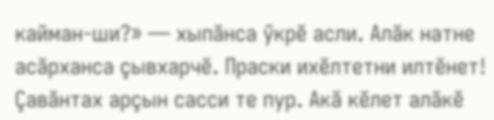кайман-ши?» — хыпăнса ӳкрĕ асли. Алăк натне асăрханса çывхарчĕ. Праски ихĕлтетни илтĕнет! Çавăнтах арçын сасси те пур. Акă кĕлет алăкĕ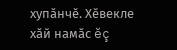хупăнчĕ. Хĕвекле хăй намăс ĕç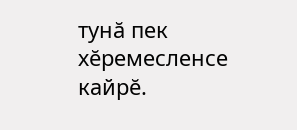тунă пек хĕремесленсе кайрĕ.